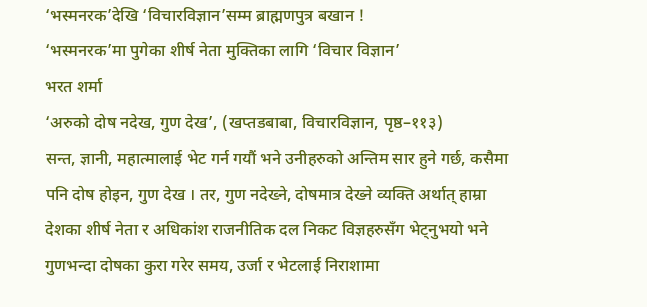‘भस्मनरक’देखि ‘विचारविज्ञान’सम्म ब्राह्मणपुत्र बखान !
‘भस्मनरक’मा पुगेका शीर्ष नेता मुक्तिका लागि ‘विचार विज्ञान’
भरत शर्मा
‘अरुको दोष नदेख, गुण देख’, (खप्तडबाबा, विचारविज्ञान, पृष्ठ–११३)
सन्त, ज्ञानी, महात्मालाई भेट गर्न गयौं भने उनीहरुको अन्तिम सार हुने गर्छ, कसैमा पनि दोष होइन, गुण देख । तर, गुण नदेख्ने, दोषमात्र देख्ने व्यक्ति अर्थात् हाम्रा देशका शीर्ष नेता र अधिकांश राजनीतिक दल निकट विज्ञहरुसँग भेट्नुभयो भने गुणभन्दा दोषका कुरा गरेर समय, उर्जा र भेटलाई निराशामा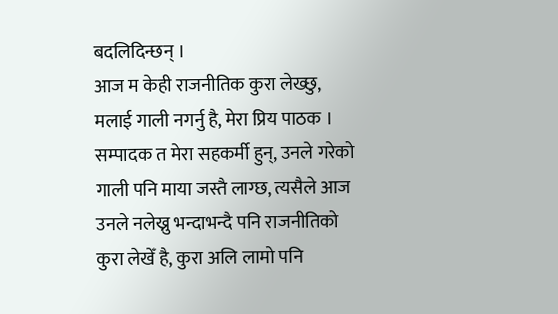बदलिदिन्छन् ।
आज म केही राजनीतिक कुरा लेख्छु, मलाई गाली नगर्नु है, मेरा प्रिय पाठक ।
सम्पादक त मेरा सहकर्मी हुन्, उनले गरेको गाली पनि माया जस्तै लाग्छ, त्यसैले आज उनले नलेख्नु भन्दाभन्दै पनि राजनीतिको कुरा लेखेँ है, कुरा अलि लामो पनि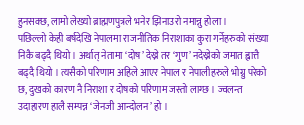हुनसक्छ, लामो लेख्यो ब्राह्मणपुत्रले भनेर झिनाउरो नमान्नु होला ।
पछिल्लो केही बर्षदेखि नेपालमा राजनीतिक निराशाका कुरा गर्नेहरुको संख्या निकै बढ्दै थियो । अर्थात् नेतामा ‘दोष’ देख्ने तर ‘गुण’ नदेख्नेको जमात ह्वात्तै बढ्दै थियो । त्यसैको परिणाम अहिले आएर नेपाल र नेपालीहरुले भोग्नु परेको छ, दुखको कारण नै निराशा र दोषको परिणाम जस्तो लाग्छ । ज्वलन्त उदाहारण हालै सम्पन्न ‘जेनजी आन्दोलन’ हो ।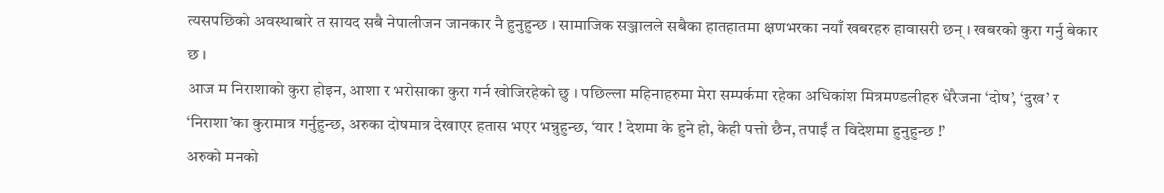त्यसपछिको अवस्थाबारे त सायद सबै नेपालीजन जानकार नै हुनुहुन्छ । सामाजिक सञ्जालले सबैका हातहातमा क्षणभरका नयाँ खबरहरु हावासरी छन् । खबरको कुरा गर्नु बेकार छ ।
आज म निराशाको कुरा होइन, आशा र भरोसाका कुरा गर्न खोजिरहेको छु । पछिल्ला महिनाहरुमा मेरा सम्पर्कमा रहेका अधिकांश मित्रमण्डलीहरु धेरैजना ‘दोष’, ‘दुख’ र ‘निराशा’का कुरामात्र गर्नुहुन्छ, अरुका दोषमात्र देखाएर हतास भएर भन्नुहुन्छ, ‘यार ! देशमा के हुने हो, केही पत्तो छैन, तपाईं त विदेशमा हुनुहुन्छ !’
अरुको मनको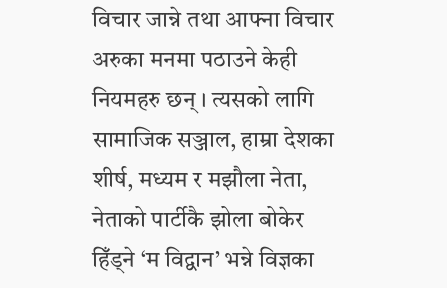विचार जान्ने तथा आफ्ना विचार अरुका मनमा पठाउने केही नियमहरु छन् । त्यसको लागि सामाजिक सञ्जाल, हाम्रा देशका शीर्ष, मध्यम र मझौला नेता, नेताको पार्टीकै झोला बोकेर हिँड्ने ‘म विद्वान’ भन्ने विज्ञका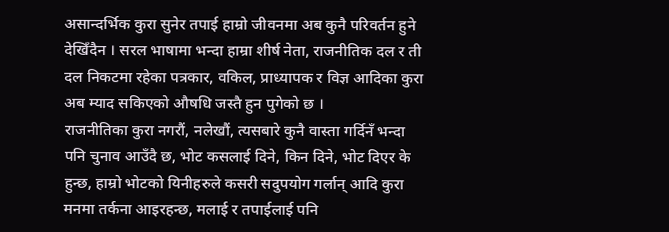असान्दर्भिक कुरा सुनेर तपाई हाम्रो जीवनमा अब कुनै परिवर्तन हुने देखिँदैन । सरल भाषामा भन्दा हाम्रा शीर्ष नेता, राजनीतिक दल र ती दल निकटमा रहेका पत्रकार, वकिल, प्राध्यापक र विज्ञ आदिका कुरा अब म्याद सकिएको औषधि जस्तै हुन पुगेको छ ।
राजनीतिका कुरा नगरौं, नलेखौं, त्यसबारे कुनै वास्ता गर्दिनँ भन्दा पनि चुनाव आउँदै छ, भोट कसलाई दिने, किन दिने, भोट दिएर के हुन्छ, हाम्रो भोटको यिनीहरुले कसरी सदुपयोग गर्लान् आदि कुरा मनमा तर्कना आइरहन्छ, मलाई र तपाईलाई पनि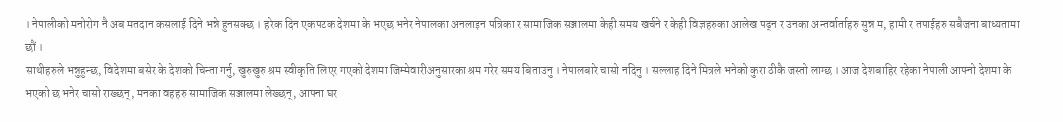। नेपालीको मनोरोग नै अब मतदान कसलाई दिने भन्ने हुनसक्छ । हरेक दिन एकपटक देशमा के भएछ भनेर नेपालका अनलाइन पत्रिका र सामाजिक सञ्जालमा केही समय खर्चने र केही विज्ञहरुका आलेख पढ्न र उनका अन्तर्वार्ताहरु सुन्न म, हामी र तपाईहरु सबैजना बाध्यतामा छौं ।
साथीहरुले भन्नुहुन्छ, विदेशमा बसेर के देशको चिन्ता गर्नु, खुरुखुरु श्रम स्वीकृति लिएर गएको देशमा जिम्मेवारीअनुसारका श्रम गरेर समय बिताउनु । नेपालबारे चासो नदिनु । सल्लाह दिने मित्रले भनेको कुरा ठीकै जस्तो लाग्छ । आज देशबाहिर रहेका नेपाली आफ्नो देशमा के भएको छ भनेर चासो राख्छन्, मनका वहहरु सामाजिक सञ्जालमा लेख्छन्, आफ्ना घर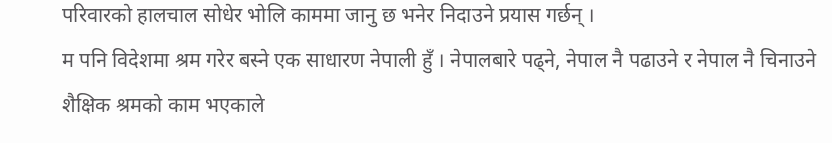परिवारको हालचाल सोधेर भोलि काममा जानु छ भनेर निदाउने प्रयास गर्छन् ।
म पनि विदेशमा श्रम गरेर बस्ने एक साधारण नेपाली हुँ । नेपालबारे पढ्ने, नेपाल नै पढाउने र नेपाल नै चिनाउने शैक्षिक श्रमको काम भएकाले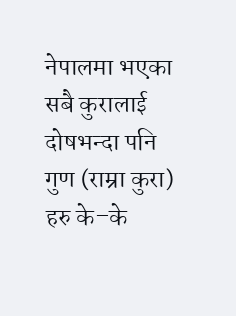नेपालमा भएका सबै कुरालाई दोषभन्दा पनि गुण (राम्रा कुरा) हरु के–के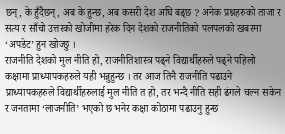छन्, के हुँदैछन्, अब के हुन्छ, अब कसरी देश अघि बढ्छ ? अनेक प्रश्नहरुको ताजा र सत्य र साँचो उत्तरको खोजीमा हरेक दिन देशको राजनीतिको पलपलको खबरमा ‘अपडेट’ हुन खोज्छु ।
राजनीति देशको मुल नीति हो, राजनीतिशास्त्र पढ्ने विद्यार्थीहरुले पढ्ने पहिलो कक्षामा प्राध्यापकहरुले यही भन्नुहुन्छ । तर आज तिनै राजनीति पढाउने प्राध्यापकहरुले विद्यार्थीहरुलाई मुल नीति त हो, तर भन्दै नीति सही ढंगले चल्न सकेन र जनतामा ‘लाजनीति’ भएको छ भनेर कक्षा कोठामा पढाउनु हुन्छ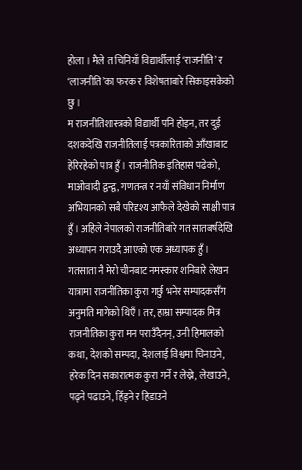होला । मैले त चिनियाँ विद्यार्थीलाई ‘राजनीति’ र ‘लाजनीति’का फरक र विशेषताबारे सिकाइसकेको छु ।
म राजनीतिशास्त्रको विद्यार्थी पनि होइन, तर दुई दशकदेखि राजनीतिलाई पत्रकारिताको आँखाबाट हेरिरहेको पात्र हुँ । राजनीतिक इतिहास पढेको, माओवादी द्वन्द्व, गणतन्त्र र नयाँ संविधान निर्माण अभियानको सबै परिदृश्य आफैले देखेको साक्षी पात्र हुँ । अहिले नेपालको राजनीतिबारे गत सातबर्षदेखि अध्यापन गराउदै आएको एक अध्यापक हुँ ।
गतसाता नै मेरो चीनबाट नमस्कार शनिबारे लेखन यात्रामा राजनीतिका कुरा गर्छु भनेर सम्पादकसँग अनुमति मागेको थिएँ । तर, हाम्रा सम्पादक मित्र राजनीतिका कुरा मन पराउँदैनन्, उनी हिमालको कथा, देशको सम्पदा, देशलाई विश्वमा चिनाउने, हरेक दिन सकारात्मक कुरा गर्ने र लेख्ने, लेखाउने, पढ्ने पढाउने, हिँड्ने र हिडाउने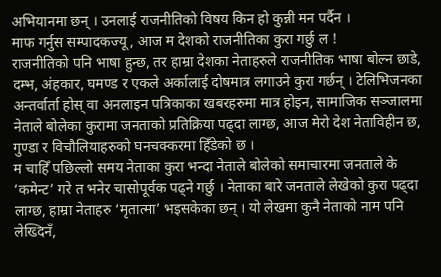अभियानमा छन् । उनलाई राजनीतिको विषय किन हो कुन्नी मन पर्दैन ।
माफ गर्नुस सम्पादकज्यू, आज म देशको राजनीतिका कुरा गर्छु ल !
राजनीतिको पनि भाषा हुन्छ, तर हाम्रा देशका नेताहरुले राजनीतिक भाषा बोल्न छाडे, दम्भ, अंहकार, घमण्ड र एकले अर्कालाई दोषमात्र लगाउने कुरा गर्छन् । टेलिभिजनका अन्तर्वार्ता होस् वा अनलाइन पत्रिकाका खबरहरुमा मात्र होइन, सामाजिक सञ्जालमा नेताले बोलेका कुरामा जनताको प्रतिक्रिया पढ्दा लाग्छ, आज मेरो देश नेताविहीन छ, गुण्डा र विचौलियाहरुको घनचक्करमा हिँडेको छ ।
म चाहिँ पछिल्लो समय नेताका कुरा भन्दा नेताले बोलेको समाचारमा जनताले के ‘कमेन्ट’ गरे त भनेर चासोपूर्वक पढ्ने गर्छु । नेताका बारे जनताले लेखेको कुरा पढ्दा लाग्छ, हाम्रा नेताहरु ‘मृतात्मा’ भइसकेका छन् । यो लेखमा कुनै नेताको नाम पनि लेख्दिनँ,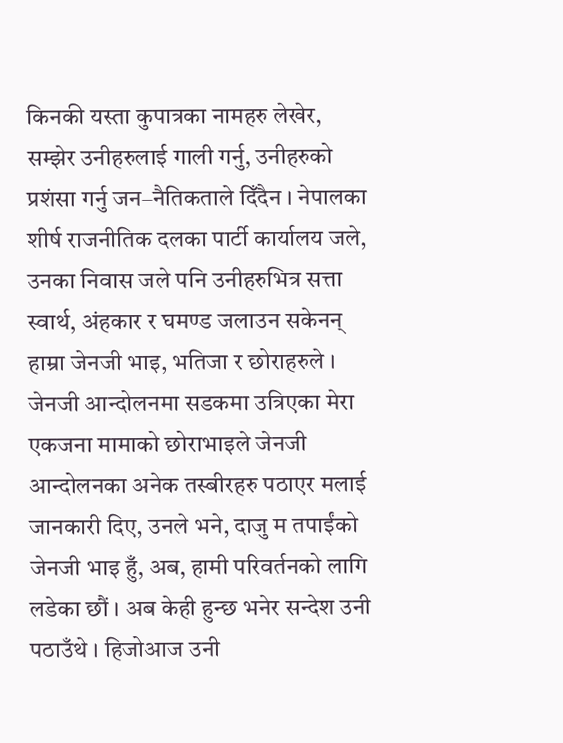किनकी यस्ता कुपात्रका नामहरु लेखेर, सम्झेर उनीहरुलाई गाली गर्नु, उनीहरुको प्रशंसा गर्नु जन–नैतिकताले दिँदैन । नेपालका शीर्ष राजनीतिक दलका पार्टी कार्यालय जले, उनका निवास जले पनि उनीहरुभित्र सत्ता स्वार्थ, अंहकार र घमण्ड जलाउन सकेनन् हाम्रा जेनजी भाइ, भतिजा र छोराहरुले ।
जेनजी आन्दोलनमा सडकमा उत्रिएका मेरा एकजना मामाको छोराभाइले जेनजी आन्दोलनका अनेक तस्बीरहरु पठाएर मलाई जानकारी दिए, उनले भने, दाजु म तपाईंको जेनजी भाइ हुँ, अब, हामी परिवर्तनको लागि लडेका छौं । अब केही हुन्छ भनेर सन्देश उनी पठाउँथे । हिजोआज उनी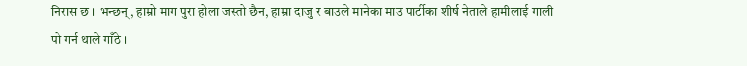निरास छ । भन्छन्, हाम्रो माग पुरा होला जस्तो छैन, हाम्रा दाजु र बाउले मानेका माउ पार्टीका शीर्ष नेताले हामीलाई गाली पो गर्न थाले गाँठे ।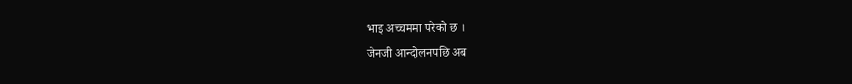भाइ अच्चममा परेको छ ।
जेनजी आन्दोलनपछि अब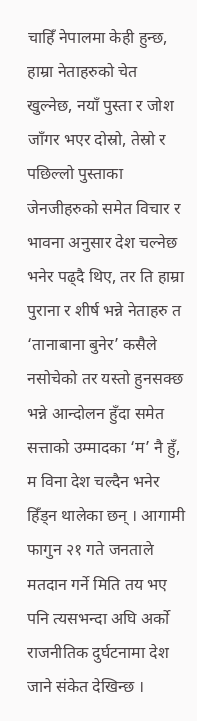चाहिँ नेपालमा केही हुन्छ, हाम्रा नेताहरुको चेत खुल्नेछ, नयाँ पुस्ता र जोश जाँगर भएर दोस्रो, तेस्रो र पछिल्लो पुस्ताका जेनजीहरुको समेत विचार र भावना अनुसार देश चल्नेछ भनेर पढ्दै थिए, तर ति हाम्रा पुराना र शीर्ष भन्ने नेताहरु त ‘तानाबाना बुनेर’ कसैले नसोचेको तर यस्तो हुनसक्छ भन्ने आन्दोलन हुँदा समेत सत्ताको उम्मादका ‘म’ नै हुँ, म विना देश चल्दैन भनेर हिँड्न थालेका छन् । आगामी फागुन २१ गते जनताले मतदान गर्ने मिति तय भए पनि त्यसभन्दा अघि अर्को राजनीतिक दुर्घटनामा देश जाने संकेत देखिन्छ ।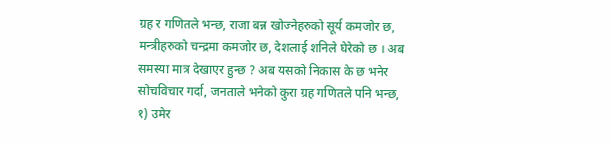ग्रह र गणितले भन्छ, राजा बन्न खोज्नेहरुको सूर्य कमजोर छ, मन्त्रीहरुको चन्द्रमा कमजोर छ, देशलाई शनिले घेरेको छ । अब समस्या मात्र देखाएर हुन्छ ? अब यसको निकास के छ भनेर सोचविचार गर्दा, जनताले भनेको कुरा ग्रह गणितले पनि भन्छ,
१) उमेर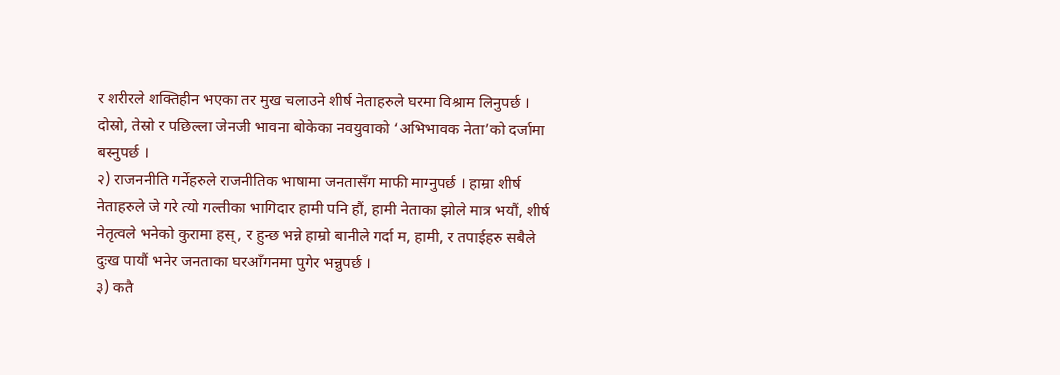र शरीरले शक्तिहीन भएका तर मुख चलाउने शीर्ष नेताहरुले घरमा विश्राम लिनुपर्छ । दोस्रो, तेस्रो र पछिल्ला जेनजी भावना बोकेका नवयुवाको ‘अभिभावक नेता’को दर्जामा बस्नुपर्छ ।
२) राजननीति गर्नेहरुले राजनीतिक भाषामा जनतासँग माफी माग्नुपर्छ । हाम्रा शीर्ष नेताहरुले जे गरे त्यो गल्तीका भागिदार हामी पनि हौं, हामी नेताका झोले मात्र भयौं, शीर्ष नेतृत्वले भनेको कुरामा हस्, र हुन्छ भन्ने हाम्रो बानीले गर्दा म, हामी, र तपाईहरु सबैले दुःख पायौं भनेर जनताका घरआँगनमा पुगेर भन्नुपर्छ ।
३) कतै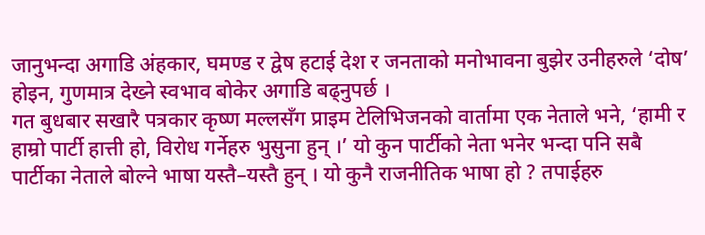जानुभन्दा अगाडि अंहकार, घमण्ड र द्वेष हटाई देश र जनताको मनोभावना बुझेर उनीहरुले ‘दोष’ होइन, गुणमात्र देख्ने स्वभाव बोकेर अगाडि बढ्नुपर्छ ।
गत बुधबार सखारै पत्रकार कृष्ण मल्लसँग प्राइम टेलिभिजनको वार्तामा एक नेताले भने, ‘हामी र हाम्रो पार्टी हात्ती हो, विरोध गर्नेहरु भुसुना हुन् ।’ यो कुन पार्टीको नेता भनेर भन्दा पनि सबै पार्टीका नेताले बोल्ने भाषा यस्तै–यस्तै हुन् । यो कुनै राजनीतिक भाषा हो ? तपाईहरु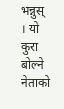भन्नुस् । यो कुरा बोल्ने नेताको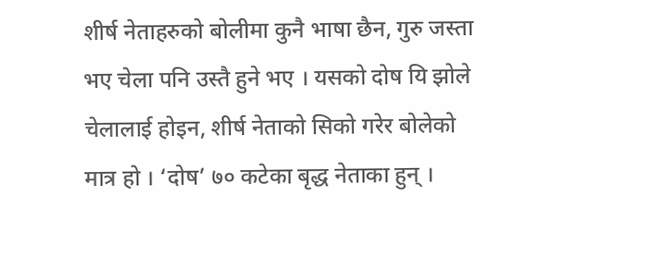शीर्ष नेताहरुको बोलीमा कुनै भाषा छैन, गुरु जस्ता भए चेला पनि उस्तै हुने भए । यसको दोष यि झोले चेलालाई होइन, शीर्ष नेताको सिको गरेर बोलेको मात्र हो । ‘दोष’ ७० कटेका बृद्ध नेताका हुन् ।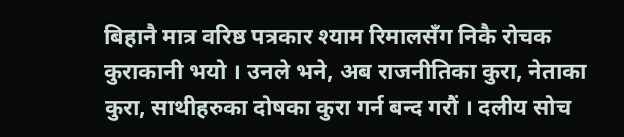बिहानै मात्र वरिष्ठ पत्रकार श्याम रिमालसँग निकै रोचक कुराकानी भयो । उनले भने, अब राजनीतिका कुरा, नेताका कुरा, साथीहरुका दोषका कुरा गर्न बन्द गरौं । दलीय सोच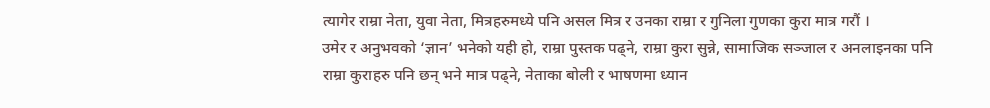त्यागेर राम्रा नेता, युवा नेता, मित्रहरुमध्ये पनि असल मित्र र उनका राम्रा र गुनिला गुणका कुरा मात्र गरौं ।
उमेर र अनुभवको ‘ज्ञान’ भनेको यही हो, राम्रा पुस्तक पढ्ने, राम्रा कुरा सुन्ने, सामाजिक सञ्जाल र अनलाइनका पनि राम्रा कुराहरु पनि छन् भने मात्र पढ्ने, नेताका बोली र भाषणमा ध्यान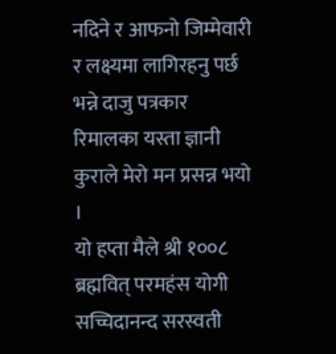नदिने र आफनो जिम्मेवारी र लक्ष्यमा लागिरहनु पर्छ भन्ने दाजु पत्रकार रिमालका यस्ता ज्ञानी कुराले मेरो मन प्रसन्न भयो ।
यो हप्ता मैले श्री १००८ ब्रह्मवित् परमहंस योगी सच्चिदानन्द सरस्वती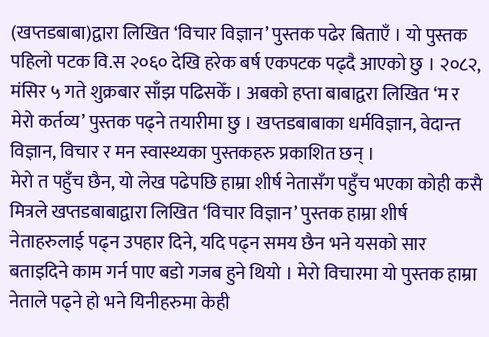(खप्तडबाबा)द्वारा लिखित ‘विचार विज्ञान’ पुस्तक पढेर बिताएँ । यो पुस्तक पहिलो पटक वि.स २०६० देखि हरेक बर्ष एकपटक पढ्दै आएको छु । २०८२, मंसिर ५ गते शुक्रबार साँझ पढिसकेँ । अबको हप्ता बाबाद्वरा लिखित ‘म र मेरो कर्तव्य’ पुस्तक पढ्ने तयारीमा छु । खप्तडबाबाका धर्मविज्ञान, वेदान्त विज्ञान, विचार र मन स्वास्थ्यका पुस्तकहरु प्रकाशित छन् ।
मेरो त पहुँच छैन, यो लेख पढेपछि हाम्रा शीर्ष नेतासँग पहुँच भएका कोही कसै मित्रले खप्तडबाबाद्वारा लिखित ‘विचार विज्ञान’ पुस्तक हाम्रा शीर्ष नेताहरुलाई पढ्न उपहार दिने, यदि पढ्न समय छैन भने यसको सार बताइदिने काम गर्न पाए बडो गजब हुने थियो । मेरो विचारमा यो पुस्तक हाम्रा नेताले पढ्ने हो भने यिनीहरुमा केही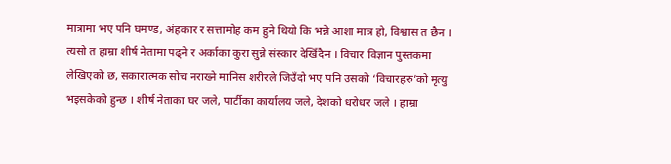मात्रामा भए पनि घमण्ड, अंहकार र सत्तामोह कम हुने थियो कि भन्ने आशा मात्र हो, विश्वास त छैन । त्यसो त हाम्रा शीर्ष नेतामा पढ्ने र अर्काका कुरा सुन्ने संस्कार देखिँदैन । विचार विज्ञान पुस्तकमा लेखिएको छ, सकारात्मक सोच नराख्ने मानिस शरीरले जिउँदो भए पनि उसको ‘विचारहरु’को मृत्यु भइसकेको हुन्छ । शीर्ष नेताका घर जले, पार्टीका कार्यालय जले, देशको धरोधर जले । हाम्रा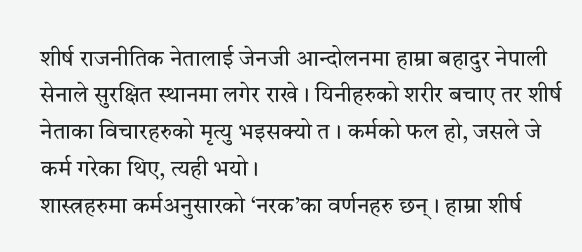शीर्ष राजनीतिक नेतालाई जेनजी आन्दोलनमा हाम्रा बहादुर नेपाली सेनाले सुरक्षित स्थानमा लगेर राखे । यिनीहरुको शरीर बचाए तर शीर्ष नेताका विचारहरुको मृत्यु भइसक्यो त । कर्मको फल हो, जसले जे कर्म गरेका थिए, त्यही भयो ।
शास्त्रहरुमा कर्मअनुसारको ‘नरक’का वर्णनहरु छन् । हाम्रा शीर्ष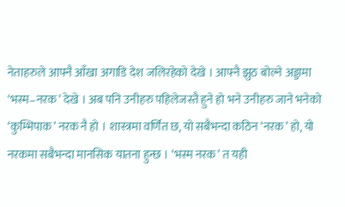नेताहरुले आफ्नै आँखा अगाडि देश जलिरहेको देखे । आफ्नै झुठ बोल्ने अड्डामा ‘भस्म–नरक’ देखे । अब पनि उनीहरु पहिलेजस्तै हुने हो भने उनीहरु जाने भनेको ‘कुम्भिपाक’ नरक नै हो । शास्त्रमा वर्णित छ, यो सबैभन्दा कठिन ‘नरक’ हो, यो नरकमा सबैभन्दा मानसिक यातना हुन्छ । ‘भस्म नरक’ त यही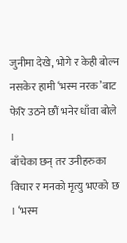जुनीमा देखे, भोगे र केही बोल्न नसकेर हामी ‘भस्म नरक’बाट फेरि उठने छौं भनेर धाँवा बोले ।
बाँचेका छन् तर उनीहरुका विचार र मनको मृत्यु भएको छ । ‘भस्म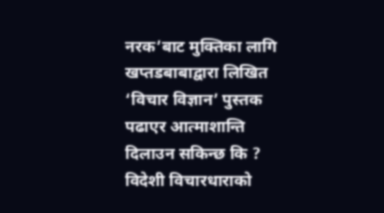नरक’बाट मुक्तिका लागि खप्तडबाबाद्वारा लिखित ‘विचार विज्ञान’ पुस्तक पढाएर आत्माशान्ति दिलाउन सकिन्छ कि ?
विदेशी विचारधाराको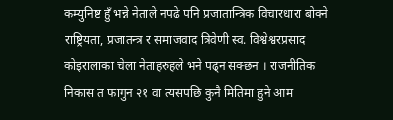कम्युनिष्ट हुँ भन्ने नेताले नपढे पनि प्रजातान्त्रिक विचारधारा बोक्ने राष्ट्रियता, प्रजातन्त्र र समाजवाद त्रिवेणी स्व. विश्वेश्वरप्रसाद कोइरालाका चेला नेताहरुहले भने पढ्न सक्छन । राजनीतिक निकास त फागुन २१ वा त्यसपछि कुनै मितिमा हुने आम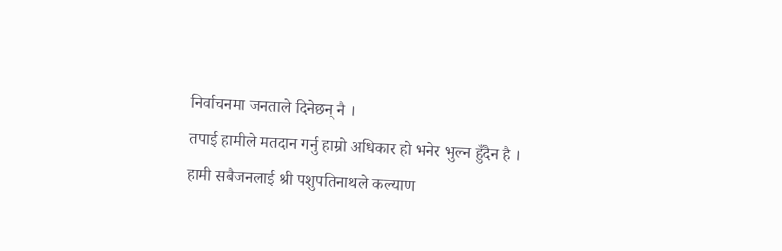निर्वाचनमा जनताले दिनेछन् नै ।
तपाई हामीले मतदान गर्नु हाम्रो अधिकार हो भनेर भुल्न हुँदैन है ।
हामी सबैजनलाई श्री पशुपतिनाथले कल्याण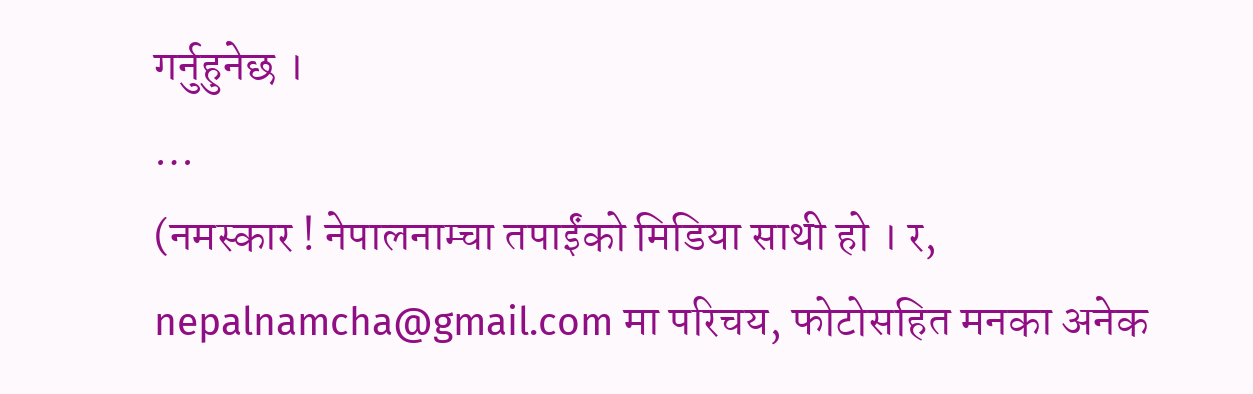गर्नुहुनेछ ।
…
(नमस्कार ! नेपालनाम्चा तपाईंको मिडिया साथी हो । र, nepalnamcha@gmail.com मा परिचय, फोटोसहित मनका अनेक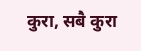कुरा, सबै कुरा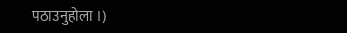पठाउनुहोला ।)